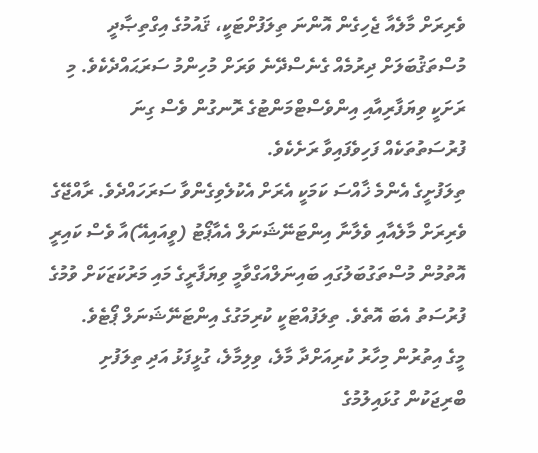ވެރިރަށް މާލެއާ ޖެހިގެން އޮންނަ ތިލަފުށްޓަކީ، ޤައުމުގެ އިގްތިޞާދީ މުސްތަޤުބަލަށް ދިރުމެއް ގެނެސްދޭނެ ވަރަށް މުހިންމު ސަރަޙައްދެކެވެ. މި ރަށަކީ ވިޔަފާރިއާއި އިންވެސްޓްމަންޓުގެ ރޮނގުން ވެސް ގިނަ ފުރުސަތުތަކެއް ފަހިވެފައިވާ ރަށެކެވެ.
ތިލަފުށީގެ އެންމެ ޚާއްސަ ކަމަކީ އެރަށް އެކުލެވިގެންވާ ސަރަހައްދެވެ. ރާއްޖޭގެ ވެރިރަށް މާލެއާއި ވެލާނާ އިންޓަނޭޝަނަލް އެއާޕޯޓު (ވީއައިއޭ)އާ ވެސް ކައިރީ އޮތުމުން މުސްތަގުބަލުގައި ބައިނަލްއަގްވާމީ ވިޔަފާރީގެ މައި މަރުކަޒަކަށް ވުމުގެ ފުރުސަތު އެބަ އޮތެވެ. ތިލަފުއްޓަކީ ކުރިމަގުގެ އިންޓަނޭޝަނަލް ޕޯޓެވެ.
މީގެ އިތުރުން މިހާރު ކުރިއަށްދާ މާލެ، ވިލިމާލެ، ގުޅީފަޅު އަދި ތިލަފުށި ބްރިޖަކުން ގުޅައިލުމުގެ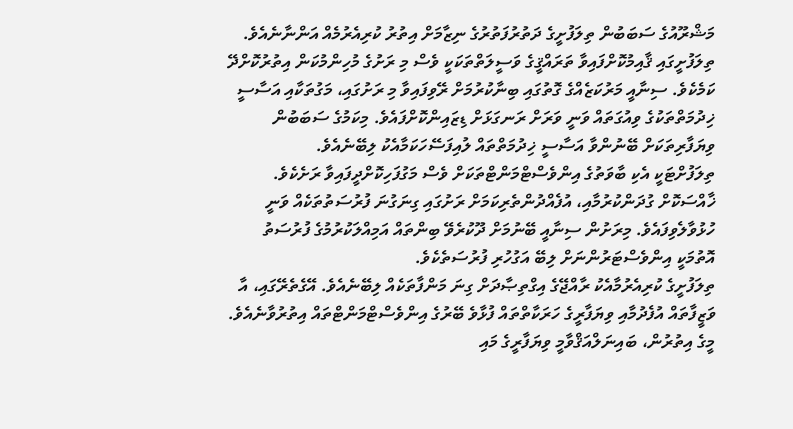މަޝްރޫއުގެ ސަބަބުން ތިލަފުށީގެ ދަތުރުފަތުރުގެ ނިޒާމަށް އިތުރު ކުރިއެރުމެއް އަންނާނެއެވެ.
ތިލަފުށީގައި ޤާއިމުކޮށްފައިވާ ތަރައްޤީގެ ވަސީލަތްތަކަކީ ވެސް މި ރަށުގެ މުހިންމުކަން އިތުރުކޮށްދޭ ކަމެކެވެ. ސިނާއީ މަރުކަޒެއްގެ ގޮތުގައި ބިނާކުރުމަށް ރޭވިފައިވާ މި ރަށުގައި، މަގުތަކާއި އަސާސީ ޚިދުމަތްތަކުގެ ވިއުގަތައް ވަނީ ވަރަށް ރަނގަޅަށް ޑިޒައިންކޮށްފައެވެ. މިކަމުގެ ސަބަބުން ވިޔަފާރިތަކަށް ބޭނުންވާ އަސާސީ ޚިދުމަތްތައް ލުއިފަސޭހަކަމާއެކު ލިބޭނެއެވެ.
ތިލަފުށްޓަކީ އެކި ބާވަތުގެ އިންވެސްޓްމަންޓްތަކަށް ވެސް މަގުފަހިކޮށްދީފައިވާ ރަށެކެވެ. ޚާއްސަކޮށް ގުދަންކުރުމާއި، އުފެއްދުންތެރިކަމަށް ރަށުގައި ގިނަގުނަ ފުރުސަތުތަކެއް ވަނީ ހުޅުވާލެވިފައެވެ. މިރަށުން ސިނާއީ ބޭނުމަށް ދޫކުރެވޭ ބިންތައް އަމިއްލަކުރުމުގެ ފުރުސަތު އޮތުމަކީ އިންވެސްޓަރުންނަށް ލިބޭ އަގުހުރި ފުރުސަތެކެވެ.
ތިލަފުށީގެ ކުރިއެރުމާއެކު ރާއްޖޭގެ އިގްތިޞާދަށް ގިނަ މަންފާތަކެއް ލިބޭނެއެވެ. އޭގެތެރޭގައި، އާ ވަޒީފާތައް އުފެދުމާއި ވިޔަފާރީގެ ހަރަކާތްތައް ފުޅާވެ ބޭރުގެ އިންވެސްޓްމަންޓްތައް އިތުރުވާނެއެވެ. މީގެ އިތުރުން، ބައިނަލްއަޤްވާމީ ވިޔަފާރީގެ މައި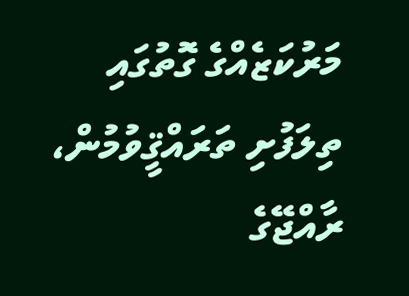މަރުކަޒެއްގެ ގޮތުގައި ތިލަފުށި ތަރައްޤީވުމުން، ރާއްޖޭގެ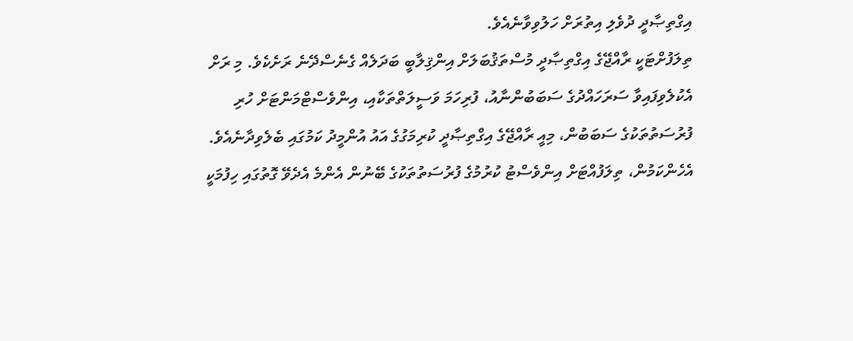އިގްތިޞާދީ ދުވެލި އިތުރަށް ހަލުވިވާނެއެވެ.
ތިލަފުށްޓަކީ ރާއްޖޭގެ އިގްތިޞާދީ މުސްތަޤުބަލަށް އިންޤިލާބީ ބަދަލެއް ގެނެސްދޭނެ ރަށެކެވެ. މި ރަށް އެކުލެވިފައިވާ ސަރަހައްދުގެ ސަބަބުންނާއު، ފުރިހަމަ ވަސީލަތްތަކާއި، އިންވެސްޓްމަންޓަށް ހުރި ފުރުސަތުތަކުގެ ސަބަބުން، މިއީ ރާއްޖޭގެ އިގްތިޞާދީ ކުރިމަގުގެ އައު އުންމީދު ކަމުގައި ބެލެވިދާނެއެވެ.
އެހެންކަމުން، ތިލަފުއްޓަށް އިންވެސްޓު ކުރުމުގެ ފުރުސަތުތަކުގެ ބޭނުން އެންމެ އެދެވޭ ގޮތުގައި ހިފުމަކީ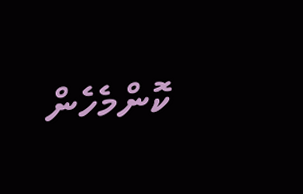ކޮންމެހެން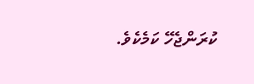ކުރަންޖެހޭ ކަމެކެވެ.